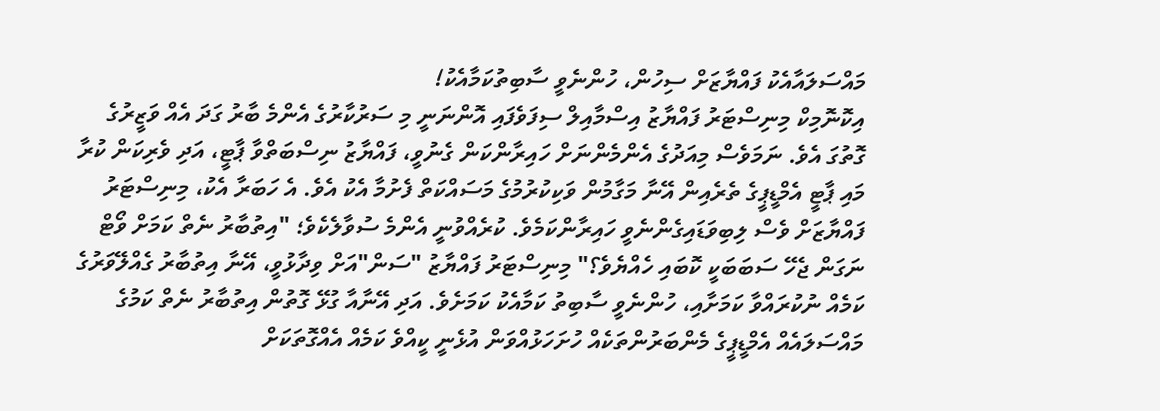މައްސަލައާއެކު ފައްޔާޒަށް ސިހުން، ހުންނެވީ ސާބިތުކަމާއެކު!
އިކޮނޮމިކް މިނިސްޓަރު ފައްޔާޒު އިސްމާއިލް ސިފަވެފައި އޮންނަނީ މި ސަރުކާރުގެ އެންމެ ބާރު ގަދަ އެއް ވަޒީރުގެ ގޮތުގަ އެވެ. ނަމަވެސް މިއަދުގެ އެންމެންނަށް ހައިރާންކަން ގެނުވީ، ފައްޔާޒު ނިސްބަތްވާ ޕާޓީ، އަދި ވެރިކަން ކުރާ މައި ޕާޓީ އެމްޑީޕީގެ ތެރެއިން އޭނާ މަގާމުން ވަކިކުރުމުގެ މަސައްކަތް ފެށުމާ އެކު އެވެ. އެ ހަބަރާ އެކު، މިނިސްޓަރު ފައްޔާޒަށް ވެސް ލިބިވަޑައިގެންނެވީ ހައިރާންކަމެވެ. ކުރެއްވުނީ އެންމެ ސުވާލެކެވެ؛ "އިތުބާރު ނެތް ކަމަށް ވޯޓް ނަގަން ޖެހޭ ސަބަބަކީ ކޮބައި ހެއްޔެވެ؟" މިނިސްޓަރު ފައްޔާޒު "ސަން"އަށް ވިދާޅުވީ، އޭނާ އިތުބާރު ގެއްލޭވަރުގެ ކަމެއް ނުކުރައްވާ ކަމަށާއި، ހުންނެވީ ސާބިތު ކަމާއެކު ކަމަށެވެ. އަދި އޭނާއާ ގުޅޭ ގޮތުން އިތުބާރު ނެތް ކަމުގެ މައްސަލައެއް އެމްޑީޕީގެ މެންބަރުންތަކެއް ހުށަހަޅުއްވަން އުޅެނީ ކީއްވެ ކަމެއް އެއްގޮތަކަށް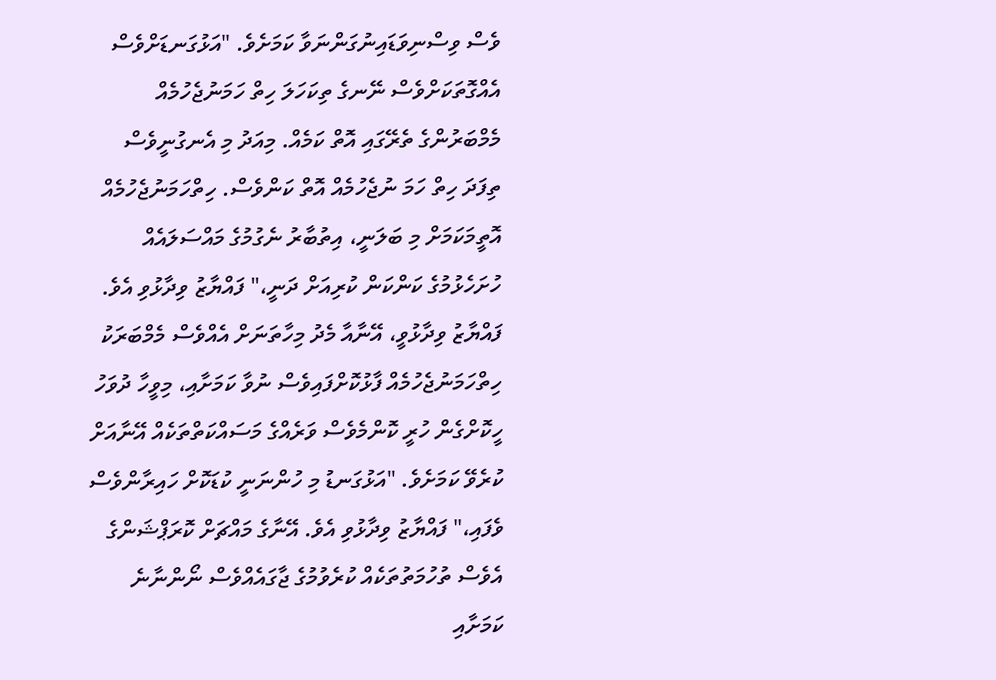ވެސް ވިސްނިވަޑައިނުގަންނަވާ ކަމަށެވެ. "އަޅުގަނޑަށްވެސް އެއްގޮތަކަށްވެސް ނޭނގެ ތިކަހަލަ ހިތް ހަމަނުޖެހުމެއް މެމްބަރުންގެ ތެރޭގައި އޮތް ކަމެއް. މިއަދު މި އެނގުނީވެސް ތިފަދަ ހިތް ހަމަ ނުޖެހުމެއް އޮތް ކަންވެސް. ހިތްހަމަނުޖެހުމެއް އޮތީމަކަމަށް މި ބަލަނީ، އިތުބާރު ނެގުމުގެ މައްސަލައެއް ހުށަހެޅުމުގެ ކަންކަން ކުރިއަށް ދަނީ،" ފައްޔާޒު ވިދާޅުވި އެވެ. ފައްޔާޒު ވިދާޅުވީ، އޭނާއާ މެދު މިހާތަނަށް އެއްވެސް މެމްބަރަކު ހިތްހަމަނުޖެހުމެއް ފާޅުކޮށްފައިވެސް ނުވާ ކަމަށާއި، މިވީހާ ދުވަހު ހީކޮށްގެން ހުރީ ކޮންމެވެސް ވަރެއްގެ މަސައްކަތްތަކެއް އޭނާއަށް ކުރެވޭ ކަމަށެވެ. "އަޅުގަނޑު މި ހުންނަނީ ކުޑަކޮށް ހައިރާންވެސް ވެފައި،" ފައްޔާޒު ވިދާޅުވި އެވެ. އޭނާގެ މައްޗަށް ކޮރަޕްޝަންގެ އެވެސް ތުހުމަތުތަކެއް ކުރެވުމުގެ ޖާގައެއްވެސް ނޯންނާނެ ކަމަށާއި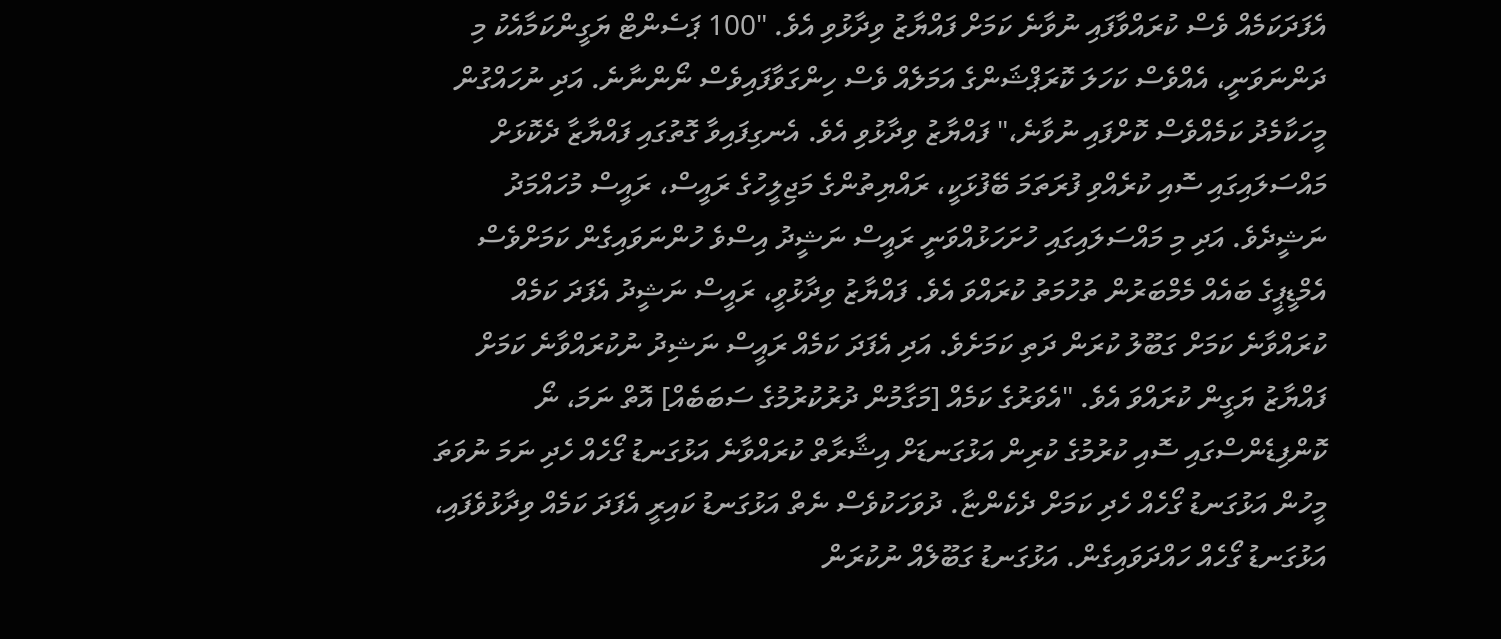އެފަދަކަމެއް ވެސް ކުރައްވާފައި ނުވާނެ ކަމަށް ފައްޔާޒު ވިދާޅުވި އެވެ. "100 ޕަސެންޓް ޔަގީންކަމާއެކު މި ދަންނަވަނީ، އެއްވެސް ކަހަލަ ކޮރަޕްޝަންގެ އަމަލެއް ވެސް ހިންގަވާފައިވެސް ނޯންނާނެ. އަދި ނުހައްގުން މީހަކާމެދު ކަމެއްވެސް ކޮށްފައި ނުވާނެ،" ފައްޔާޒު ވިދާޅުވި އެވެ. އެނގިފައިވާ ގޮތުގައި ފައްޔާޒާ ދެކޮޅަށް މައްސަލައިގައި ސޮއި ކުރެއްވި ފުރަތަމަ ބޭފުޅަކީ، ރައްޔިތުންގެ މަޖިލީހުގެ ރައީސް، ރައީސް މުހައްމަދު ނަޝީދެވެ. އަދި މި މައްސަލައިގައި ހުށަހަޅުއްވަނީ ރައީސް ނަޝީދު އިސްވެ ހުންނަވައިގެން ކަމަށްވެސް އެމްޑީޕީގެ ބައެއް މެމްބަރުން ތުހުމަތު ކުރައްވަ އެވެ. ފައްޔާޒު ވިދާޅުވީ، ރައީސް ނަޝީދު އެފަދަ ކަމެއް ކުރައްވާނެ ކަމަށް ގަބޫލު ކުރަން ދަތި ކަމަށެވެ. އަދި އެފަދަ ކަމެއް ރައީސް ނަޝިދު ނުކުރައްވާނެ ކަމަށް ފައްޔާޒު ޔަގީން ކުރައްވަ އެވެ. "އެވަރުގެ ކަމެއް [މަގާމުން ދުރުކުރުމުގެ ސަބަބެއް] އޮތް ނަމަ، ނޯ ކޮންފިޑެންސްގައި ސޮއި ކުރުމުގެ ކުރިން އަޅުގަނޑަށް އިޝާރާތް ކުރައްވާނެ އަޅުގަނޑު ގޯހެއް ހެދި ނަމަ ނުވަތަ މީހުން އަޅުގަނޑު ގޯހެއް ހެދި ކަމަށް ދެކެންޏާ. ދުވަހަކުވެސް ނެތް އަޅުގަނޑު ކައިރީ އެފަދަ ކަމެއް ވިދާޅުވެފައި، އަޅުގަނޑު ގޯހެއް ހައްދަވައިގެން. އަޅުގަނޑު ގަބޫލެއް ނުކުރަން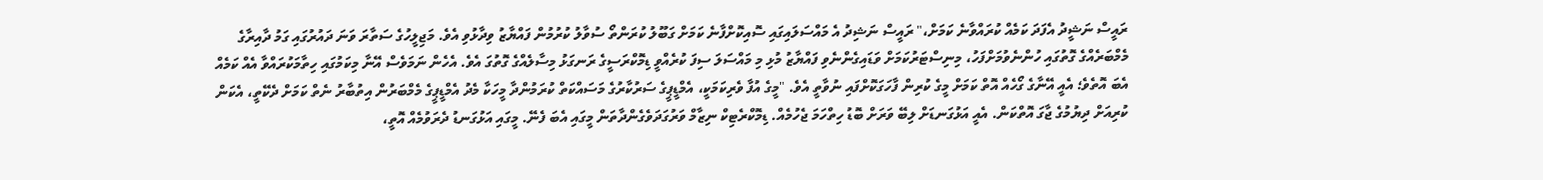ރައީސް ނަޝީދު އެފަދަ ކަމެއް ކުރައްވާނެ ކަމަށް،" ރައީސް ނަޝިދު އެ މައްސަލައިގައި ސޮއިކޮށްފާނެ ކަމަށް ގަބޫލު ކުރަންތޯ ސުވާލު ކުރުމުން ފައްޔާޒު ވިދާޅުވި އެވެ. މަޖިލީހުގެ ސަތާރަ ވަނަ ދައުރުގައި ގަމު ދާއިރާގެ މެމްބަރެއްގެ ގޮތުގައި ހުންނެވުމަށްފަހު، މިނިސްޓަރުކަމަށް ވަޑައިގެންނެވި ފައްޔާޒު މުޅި މި މައްސަލަ ސިފަ ކުރެއްވީ ޑިމޮކްރަސީގެ ރަނގަޅު މިސާލެއްގެ ގޮތުގަ އެވެ. އެހެން ނަމަވެސް އޭނާ މިކަމުގައި ހިތާމަކުރައްވާ އެއް ކަމެއް އެބަ އޮތެވެ؛ އެއީ އޭނާގެ ގޯހެއް އޮތް ކަމަށް މީގެ ކުރިން ފާހަގަކޮށްފައި ނުވާތީ އެވެ. "މީގެ އުފާ ވެރިކަމަކީ، އެމްޑީޕީގެ ސަރުކާރުގެ މަސައްކަތް ކުރަމުންދާ މީހަކާ މެދު އެމްޑީޕީގެ މެމްބަރުން އިތުބާރު ނެތް ކަމަށް ދެކޭތީ، އެކަން ކުރިއަށް ދިޔުމުގެ ޖާގަ އޮތްކަން. އެއީ އަޅުގަނޑަށް ލިބޭ ވަރަށް ބޮޑު ހިތްހަމަ ޖެހުމެއް. ޑިމޮކްރެޓިކް ނިޒާމް ވަރުގަދަވެގެންދާތަން މީގައި އެބަ ފެނޭ. މީގައި އަޅުގަނޑު ދެރަވުމެއް އޮތީ،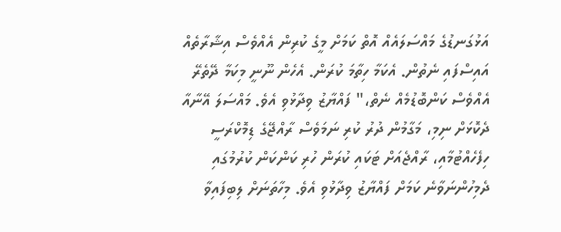އަޅުގަނޑުގެ މައްސަލައެއް އޮތް ކަމަށް މީގެ ކުރިން އެއްވެސް އިޝާރާތެއް އައިސްފައި ނެތުން. އެކަމާ ހިތާމަ ކުރަން. އެހެން ނޫނީ މިކަމާ ދޭތެރޭ އެއްވެސް ކަންބޮޑުމެއް ނެތް،" ފައްޔާޒު ވިދާޅުވި އެވެ. މައްސަލަ އޭނާއާ ދެކޮޅަށް ނިމި، މަގާމުން ދުރު ކުރި ނަމަވެސް ރާއްޖޭގެ ޑިމޮކްރަސީ ހިފެހެއްޓުމާއި، ރާއްޖެއަށް ޓަކައި ކުރަން ހުރި ކަންކަން ކުރުމުގައި ދެމިހުންނަވާނެ ކަމަށް ފައްޔާޒު ވިދާޅުވި އެވެ. މިހާތަނަށް ލިބިފައިވާ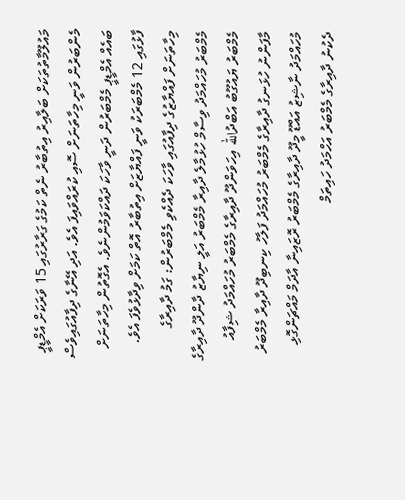މައުލޫމާތުތަކަށް ބަލާއިރު އިތުބާރު ނެތް ކަމުގެ ގަރާރުގައި 15 ވަރަކަށް އެމްޑީޕީ މެންބަރުން ވަނީ މިހާތަނަށް ސޮއި ކުރައްވައިފަ އެވެ. އަދި އޭނާގެ ދިފާއުގައިވެސް ބައެއް އެމްޑީޕީ މެމްބަރުން ދަނީ ވާހަކަ ދައްކަވަމުންނެވެ. އެގޮތުން މިހާތަނަށް ފާޅުގައި 12 މެމްބަރަކު ވަނީ ފައްޔާޒަށް އިތުބާރު އޮތް ކަމަށް ވިދާޅުވެފަ އެވެ. މިހާތަނަށް ފައްޔާޒުގެ ދިފާއުގައި ވާހަކަ ދެއްކެވި މެމްބަރުން: ގަމު ދާއިރާގެ މެމްބަރު މުހައްމަދު ވިސާމް ހުޅުމާލެ ދާއިރާ މެމްބަރު އަލީ ނިޔާޒު ދާންދޫ ދާއިރާގެ މެމްބަރު ޔައުގޫބު އަބްދުالله އިހަވަންދޫ ދާއިރާގެ މެމްބަރު މުހައްމަދު ޝިފާއު މާފަންނު ހުޅަނގު ދާއިރާގެ މެމްބަރު މުހައްމަދު ފަލާހު ކިނބިދޫ ދާއިރާ މެމްބަރު މުހައްމަދު ނާޝިޒު އައްޑޫ މީދޫ ދާއިރާގެ މެމްބަރު ރޮޒައިނާ އާދަމް މައްޗަންގޮޅި ދެކުނު ދާއިރާގެ މެމްބަރު އަހްމަދު ހައިތަމް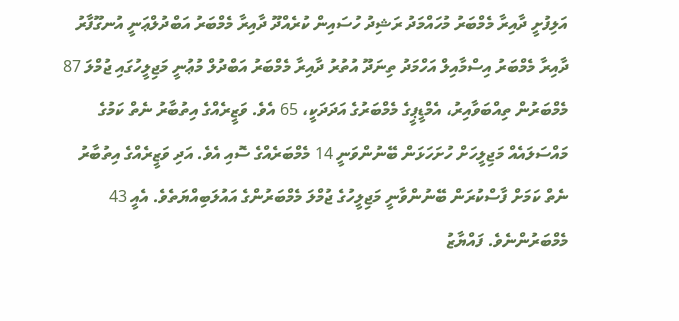އަލިފުށީ ދާއިރާ މެމްބަރު މުހައްމަދު ރަޝިދު ހުސައިން ކުރެއްދޫ ދާއިރާ މެމްބަރު އަބްދުލްޢަނީ އުނގޫފާރު ދާއިރާ މެމްބަރު އިސްމާއިލް އަހްމަދު ތިނަދޫ އުތުރު ދާއިރާ މެމްބަރު އަބްދުލް މުޢުނީ މަޖިލީހުގައި ޖުމްލަ 87 މެމްބަރުން ތިއްބަވާއިރު، އެމްޑީޕީގެ މެމްބަރުގެ އަދަދަކީ، 65 އެވެ. ވަޒީރެއްގެ އިތުބާރު ނެތް ކަމުގެ މައްސަލައެއް މަޖިލީހަށް ހުށަހަޅަން ބޭނުންވަނީ 14 މެމްބަރެއްގެ ސޮއި އެވެ. އަދި ވަޒީރެއްގެ އިތުބާރު ނެތް ކަމަށް ފާސްކުރަން ބޭނުންވާނީ މަޖިލީހުގެ ޖުމްލަ މެމްބަރުންގެ އައުލަބިއްޔަތެވެ. އެއީ 43 މެމްބަރުންނެވެ. ފައްޔާޒު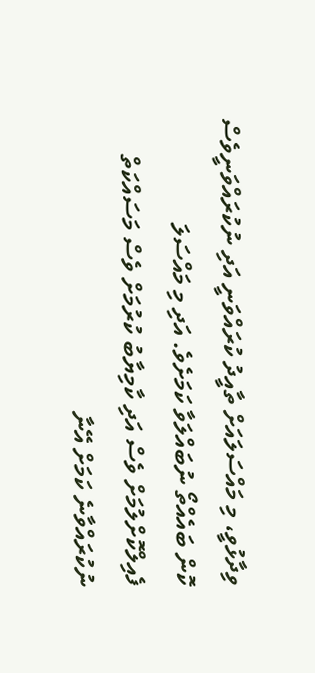ވިދާޅުވީ، މި މައްސަލައަށް ތާއީދު ކުރައްވަނީ އަދި ނުކުރައްވަނީވެސް ކޮން ބައެއްތޯ ނުބައްލަވާ ކަމަށެވެ. އަދި މި މައްސަލަ ފެއިލްކޮށްލުމަށް ވެސް އަދި ކާމިޔާބު ކުރުމަށް ވެސް މަސައްކަތް ނުކުރައްވާނެ ކަމަށް އޭނާ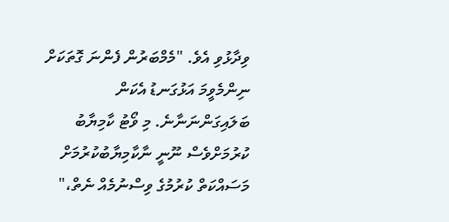ވިދާޅުވި އެވެ. "މެމްބަރުން ފެންނަ ގޮތަކަށް ނިންމެވީމަ އަޅުގަނޑު އެކަން ބަލައިގަންނަނާނެ. މި ވޯޓު ކާމިޔާބު ކުރުމަށްވެސް ނޫނީ ނާކާމިޔާބުކުރުމަށް މަސައްކަތް ކުރުމުގެ ވިސްނުމެއް ނެތް،"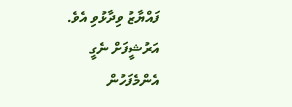ފައްޔާޒު ވިދާޅުވި އެވެ.
އަރުޝީފަށް ނެގީ
އެންމެފަހުން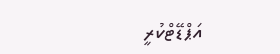އަޕްޑޭޓްކުރީ